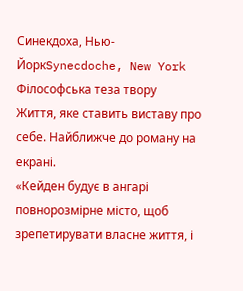Синекдоха, Нью-ЙоркSynecdoche, New York
Філософська теза твору
Життя, яке ставить виставу про себе. Найближче до роману на екрані.
«Кейден будує в ангарі повнорозмірне місто, щоб зрепетирувати власне життя, і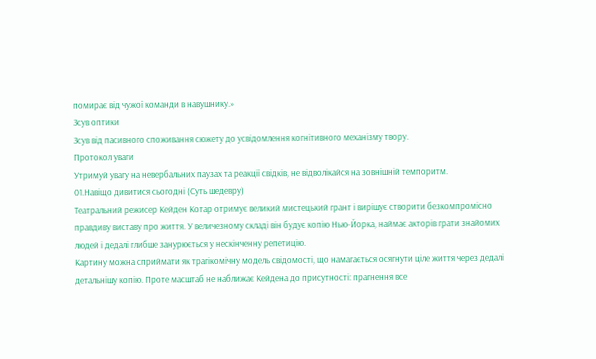помирає від чужої команди в навушнику.»
Зсув оптики
Зсув від пасивного споживання сюжету до усвідомлення когнітивного механізму твору.
Протокол уваги
Утримуй увагу на невербальних паузах та реакції свідків, не відволікайся на зовнішній темпоритм.
01.Навіщо дивитися сьогодні (Суть шедевру)
Театральний режисер Кейден Котар отримує великий мистецький грант і вирішує створити безкомпромісно правдиву виставу про життя. У величезному складі він будує копію Нью-Йорка, наймає акторів грати знайомих людей і дедалі глибше занурюється у нескінченну репетицію.
Картину можна сприймати як трагікомічну модель свідомості, що намагається осягнути ціле життя через дедалі детальнішу копію. Проте масштаб не наближає Кейдена до присутності: прагнення все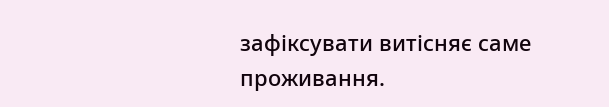зафіксувати витісняє саме проживання.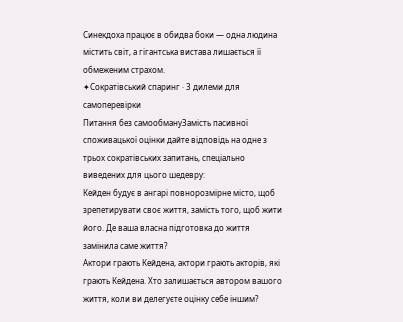Синекдоха працює в обидва боки — одна людина містить світ, а гігантська вистава лишається її обмеженим страхом.
✦Сократівський спаринг · 3 дилеми для самоперевірки
Питання без самообмануЗамість пасивної споживацької оцінки дайте відповідь на одне з трьох сократівських запитань, спеціально виведених для цього шедевру:
Кейден будує в ангарі повнорозмірне місто, щоб зрепетирувати своє життя, замість того, щоб жити його. Де ваша власна підготовка до життя замінила саме життя?
Актори грають Кейдена, актори грають акторів, які грають Кейдена. Хто залишається автором вашого життя, коли ви делегуєте оцінку себе іншим?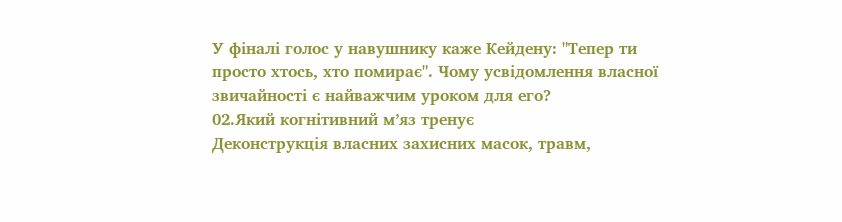У фіналі голос у навушнику каже Кейдену: "Тепер ти просто хтось, хто помирає". Чому усвідомлення власної звичайності є найважчим уроком для его?
02.Який когнітивний м’яз тренує
Деконструкція власних захисних масок, травм,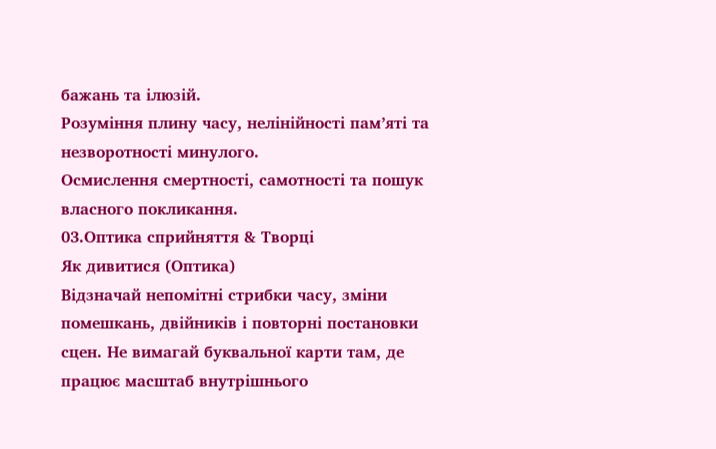бажань та ілюзій.
Розуміння плину часу, нелінійності пам’яті та незворотності минулого.
Осмислення смертності, самотності та пошук власного покликання.
03.Оптика сприйняття & Творці
Як дивитися (Оптика)
Відзначай непомітні стрибки часу, зміни помешкань, двійників і повторні постановки сцен. Не вимагай буквальної карти там, де працює масштаб внутрішнього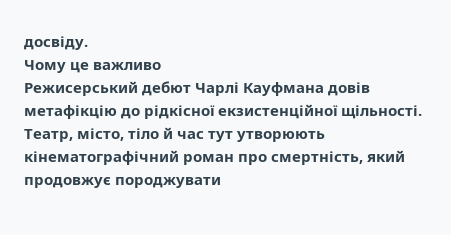досвіду.
Чому це важливо
Режисерський дебют Чарлі Кауфмана довів метафікцію до рідкісної екзистенційної щільності. Театр, місто, тіло й час тут утворюють кінематографічний роман про смертність, який продовжує породжувати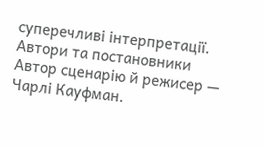суперечливі інтерпретації.
Автори та постановники
Автор сценарію й режисер — Чарлі Кауфман.